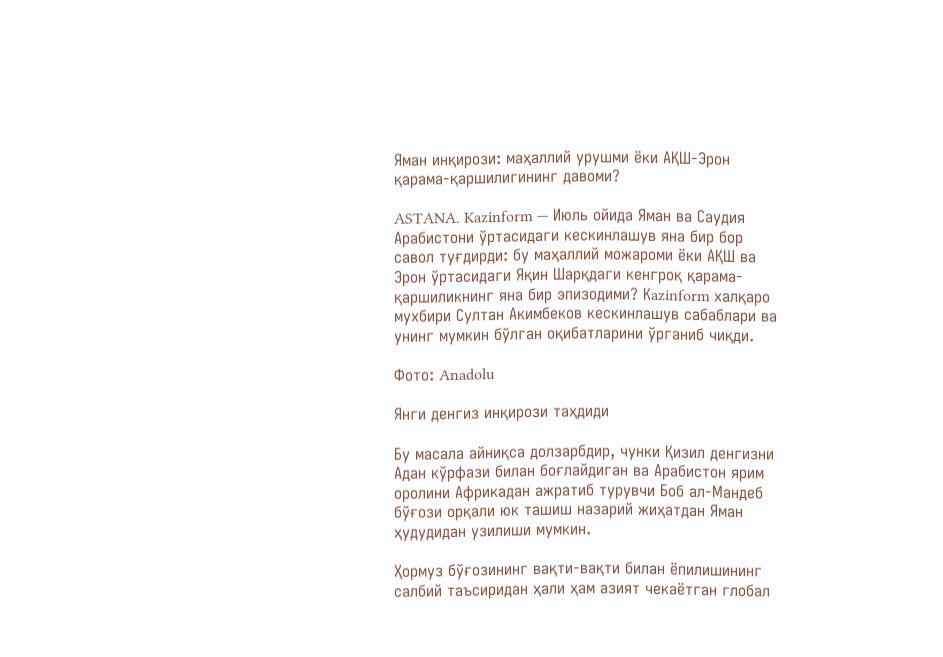Яман инқирози: маҳаллий урушми ёки АҚШ-Эрон қарама-қаршилигининг давоми?

ASTANA. Kazinform — Июль ойида Яман ва Саудия Арабистони ўртасидаги кескинлашув яна бир бор савол туғдирди: бу маҳаллий можароми ёки АҚШ ва Эрон ўртасидаги Яқин Шарқдаги кенгроқ қарама-қаршиликнинг яна бир эпизодими? Кazinform халқаро мухбири Султан Акимбеков кескинлашув сабаблари ва унинг мумкин бўлган оқибатларини ўрганиб чиқди.

Фото: Anadolu

Янги денгиз инқирози таҳдиди

Бу масала айниқса долзарбдир, чунки Қизил денгизни Адан кўрфази билан боғлайдиган ва Арабистон ярим оролини Африкадан ажратиб турувчи Боб ал-Мандеб бўғози орқали юк ташиш назарий жиҳатдан Яман ҳудудидан узилиши мумкин.

Ҳормуз бўғозининг вақти-вақти билан ёпилишининг салбий таъсиридан ҳали ҳам азият чекаётган глобал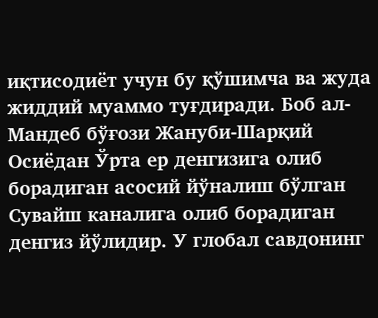иқтисодиёт учун бу қўшимча ва жуда жиддий муаммо туғдиради. Боб ал-Мандеб бўғози Жануби-Шарқий Осиёдан Ўрта ер денгизига олиб борадиган асосий йўналиш бўлган Сувайш каналига олиб борадиган денгиз йўлидир. У глобал савдонинг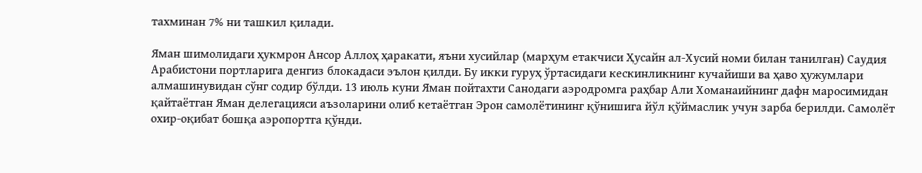тахминан 7% ни ташкил қилади.

Яман шимолидаги ҳукмрон Ансор Аллоҳ ҳаракати, яъни хусийлар (марҳум етакчиси Ҳусайн ал-Хусий номи билан танилган) Саудия Арабистони портларига денгиз блокадаси эълон қилди. Бу икки гуруҳ ўртасидаги кескинликнинг кучайиши ва ҳаво ҳужумлари алмашинувидан сўнг содир бўлди. 13 июль куни Яман пойтахти Санодаги аэродромга раҳбар Али Хоманаийнинг дафн маросимидан қайтаётган Яман делегацияси аъзоларини олиб кетаётган Эрон самолётининг қўнишига йўл қўймаслик учун зарба берилди. Самолёт охир-оқибат бошқа аэропортга қўнди.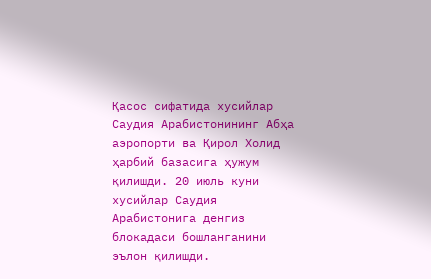Қасос сифатида хусийлар Саудия Арабистонининг Абҳа аэропорти ва Қирол Холид ҳарбий базасига ҳужум қилишди. 20 июль куни хусийлар Саудия Арабистонига денгиз блокадаси бошланганини эълон қилишди.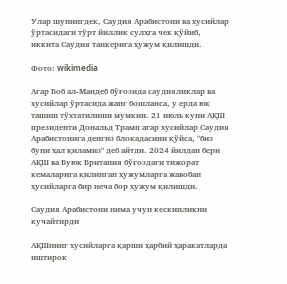Улар шунингдек, Саудия Арабистони ва хусийлар ўртасидаги тўрт йиллик сулҳга чек қўйиб, иккита Саудия танкерига ҳужум қилишди.

Фото: wikimedia

Агар Боб ал-Мандеб бўғозида саудияликлар ва хусийлар ўртасида жанг бошланса, у ерда юк ташиш тўхтатилиши мумкин. 21 июль куни АҚШ президенти Дональд Трамп агар хусийлар Саудия Арабистонига денгиз блокадасини қўйса, "биз буни ҳал қиламиз" деб айтди. 2024 йилдан бери АҚШ ва Буюк Британия бўғоздаги тижорат кемаларига қилинган ҳужумларга жавобан ҳусийларга бир неча бор ҳужум қилишди.

Саудия Арабистони нима учун кескинликни кучайтирди

АҚШнинг хусийларга қарши ҳарбий ҳаракатларда иштирок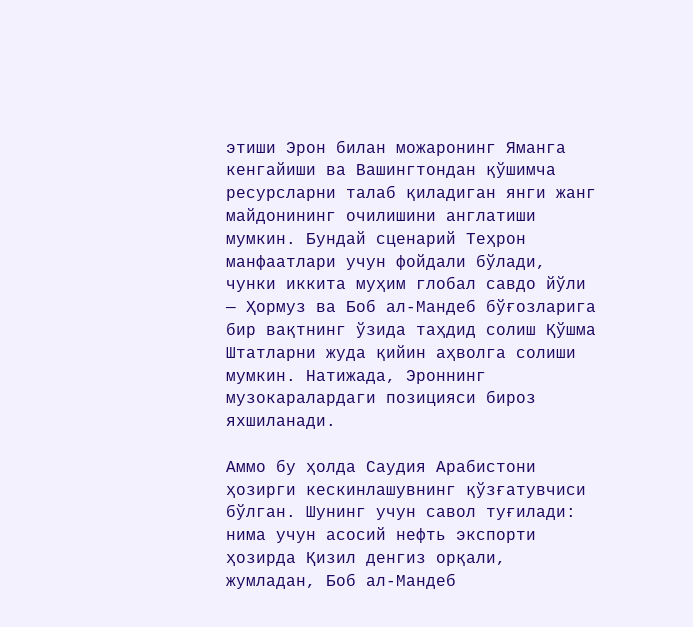этиши Эрон билан можаронинг Яманга кенгайиши ва Вашингтондан қўшимча ресурсларни талаб қиладиган янги жанг майдонининг очилишини англатиши мумкин. Бундай сценарий Теҳрон манфаатлари учун фойдали бўлади, чунки иккита муҳим глобал савдо йўли — Ҳормуз ва Боб ал-Мандеб бўғозларига бир вақтнинг ўзида таҳдид солиш Қўшма Штатларни жуда қийин аҳволга солиши мумкин. Натижада, Эроннинг музокаралардаги позицияси бироз яхшиланади.

Аммо бу ҳолда Саудия Арабистони ҳозирги кескинлашувнинг қўзғатувчиси бўлган. Шунинг учун савол туғилади: нима учун асосий нефть экспорти ҳозирда Қизил денгиз орқали, жумладан, Боб ал-Мандеб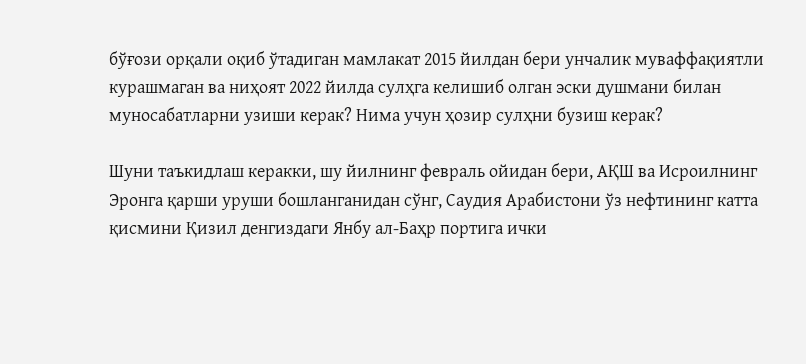бўғози орқали оқиб ўтадиган мамлакат 2015 йилдан бери унчалик муваффақиятли курашмаган ва ниҳоят 2022 йилда сулҳга келишиб олган эски душмани билан муносабатларни узиши керак? Нима учун ҳозир сулҳни бузиш керак?

Шуни таъкидлаш керакки, шу йилнинг февраль ойидан бери, АҚШ ва Исроилнинг Эронга қарши уруши бошланганидан сўнг, Саудия Арабистони ўз нефтининг катта қисмини Қизил денгиздаги Янбу ал-Баҳр портига ички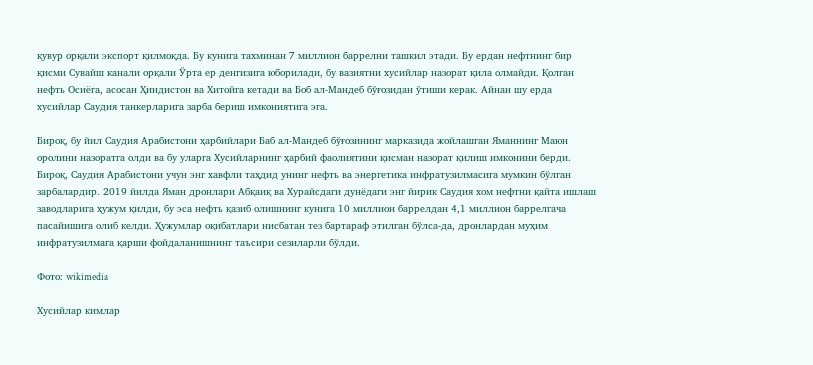қувур орқали экспорт қилмоқда. Бу кунига тахминан 7 миллион баррелни ташкил этади. Бу ердан нефтнинг бир қисми Сувайш канали орқали Ўрта ер денгизига юборилади, бу вазиятни хусийлар назорат қила олмайди. Қолган нефть Осиёга, асосан Ҳиндистон ва Хитойга кетади ва Боб ал-Мандеб бўғозидан ўтиши керак. Айнан шу ерда хусийлар Саудия танкерларига зарба бериш имкониятига эга.

Бироқ, бу йил Саудия Арабистони ҳарбийлари Баб ал-Мандеб бўғозининг марказида жойлашган Яманнинг Маюн оролини назоратга олди ва бу уларга Хусийларнинг ҳарбий фаолиятини қисман назорат қилиш имконини берди. Бироқ, Саудия Арабистони учун энг хавфли таҳдид унинг нефть ва энергетика инфратузилмасига мумкин бўлган зарбалардир. 2019 йилда Яман дронлари Абқаиқ ва Хурайсдаги дунёдаги энг йирик Саудия хом нефтни қайта ишлаш заводларига ҳужум қилди, бу эса нефть қазиб олишнинг кунига 10 миллион баррелдан 4,1 миллион баррелгача пасайишига олиб келди. Ҳужумлар оқибатлари нисбатан тез бартараф этилган бўлса-да, дронлардан муҳим инфратузилмага қарши фойдаланишнинг таъсири сезиларли бўлди.

Фото: wikimedia

Хусийлар кимлар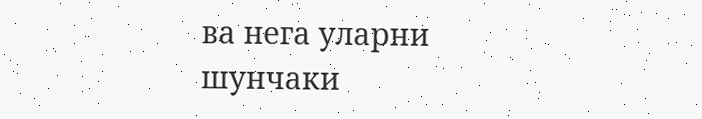ва нега уларни шунчаки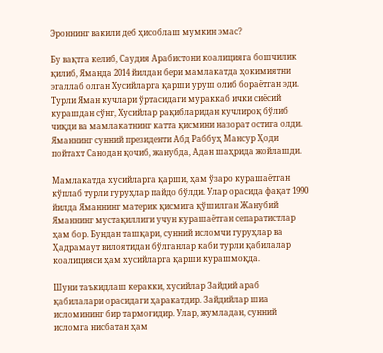Эроннинг вакили деб ҳисоблаш мумкин эмас?

Бу вақтга келиб, Саудия Арабистони коалицияга бошчилик қилиб, Яманда 2014 йилдан бери мамлакатда ҳокимиятни эгаллаб олган Хусийларга қарши уруш олиб бораётган эди. Турли Яман кучлари ўртасидаги мураккаб ички сиёсий курашдан сўнг, Хусийлар рақибларидан кучлироқ бўлиб чиқди ва мамлакатнинг катта қисмини назорат остига олди. Яманнинг сунний президенти Абд Раббуҳ Мансур Ҳоди пойтахт Санодан қочиб, жанубда, Адан шаҳрида жойлашди.

Мамлакатда хусийларга қарши, ҳам ўзаро курашаётган кўплаб турли гуруҳлар пайдо бўлди. Улар орасида фақат 1990 йилда Яманнинг материк қисмига қўшилган Жанубий Яманнинг мустақиллиги учун курашаётган сепаратистлар ҳам бор. Бундан ташқари, сунний исломчи гуруҳлар ва Ҳадрамаут вилоятидан бўлганлар каби турли қабилалар коалицияси ҳам хусийларга қарши курашмоқда.

Шуни таъкидлаш керакки, хусийлар Зайдий араб қабилалари орасидаги ҳаракатдир. Зайдийлар шиа исломининг бир тармоғидир. Улар, жумладан, сунний исломга нисбатан ҳам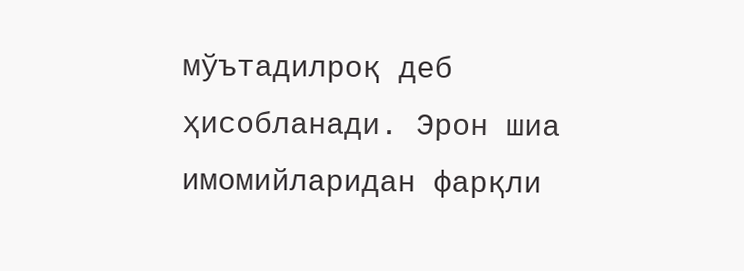мўътадилроқ деб ҳисобланади. Эрон шиа имомийларидан фарқли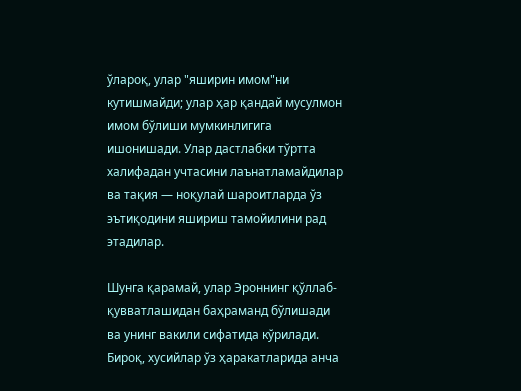ўлароқ, улар "яширин имом"ни кутишмайди; улар ҳар қандай мусулмон имом бўлиши мумкинлигига ишонишади. Улар дастлабки тўртта халифадан учтасини лаънатламайдилар ва тақия — ноқулай шароитларда ўз эътиқодини яшириш тамойилини рад этадилар.

Шунга қарамай, улар Эроннинг қўллаб-қувватлашидан баҳраманд бўлишади ва унинг вакили сифатида кўрилади. Бироқ, хусийлар ўз ҳаракатларида анча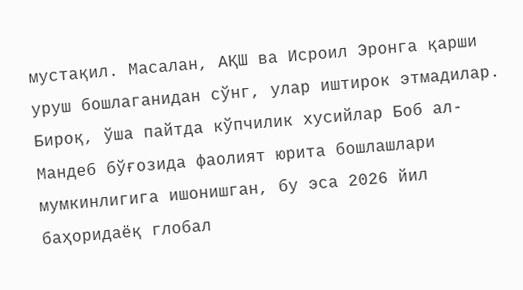мустақил. Масалан, АҚШ ва Исроил Эронга қарши уруш бошлаганидан сўнг, улар иштирок этмадилар. Бироқ, ўша пайтда кўпчилик хусийлар Боб ал-Мандеб бўғозида фаолият юрита бошлашлари мумкинлигига ишонишган, бу эса 2026 йил баҳоридаёқ глобал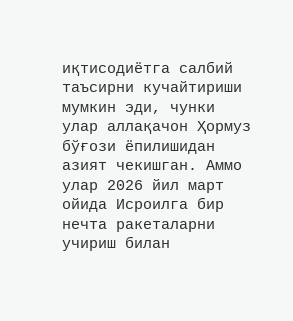иқтисодиётга салбий таъсирни кучайтириши мумкин эди, чунки улар аллақачон Ҳормуз бўғози ёпилишидан азият чекишган. Аммо улар 2026 йил март ойида Исроилга бир нечта ракеталарни учириш билан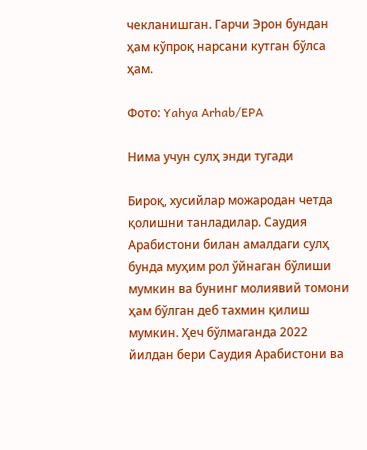чекланишган. Гарчи Эрон бундан ҳам кўпроқ нарсани кутган бўлса ҳам.

Фото: Yahya Arhab/EPA

Нима учун сулҳ энди тугади

Бироқ, хусийлар можародан четда қолишни танладилар. Саудия Арабистони билан амалдаги сулҳ бунда муҳим рол ўйнаган бўлиши мумкин ва бунинг молиявий томони ҳам бўлган деб тахмин қилиш мумкин. Ҳеч бўлмаганда 2022 йилдан бери Саудия Арабистони ва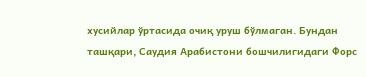хусийлар ўртасида очиқ уруш бўлмаган. Бундан ташқари, Саудия Арабистони бошчилигидаги Форс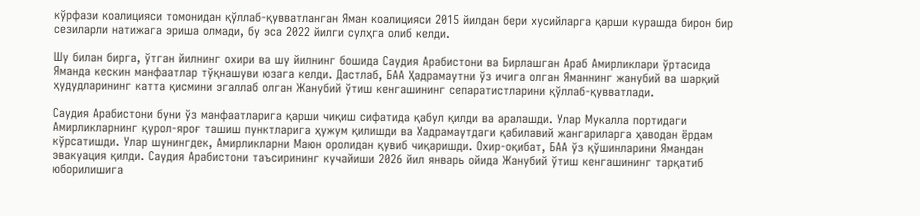кўрфази коалицияси томонидан қўллаб-қувватланган Яман коалицияси 2015 йилдан бери хусийларга қарши курашда бирон бир сезиларли натижага эриша олмади, бу эса 2022 йилги сулҳга олиб келди.

Шу билан бирга, ўтган йилнинг охири ва шу йилнинг бошида Саудия Арабистони ва Бирлашган Араб Амирликлари ўртасида Яманда кескин манфаатлар тўқнашуви юзага келди. Дастлаб, БАА Ҳадрамаутни ўз ичига олган Яманнинг жанубий ва шарқий ҳудудларининг катта қисмини эгаллаб олган Жанубий ўтиш кенгашининг сепаратистларини қўллаб-қувватлади.

Саудия Арабистони буни ўз манфаатларига қарши чиқиш сифатида қабул қилди ва аралашди. Улар Мукалла портидаги Амирликларнинг қурол-яроғ ташиш пунктларига ҳужум қилишди ва Хадрамаутдаги қабилавий жангариларга ҳаводан ёрдам кўрсатишди. Улар шунингдек, Амирликларни Маюн оролидан қувиб чиқаришди. Охир-оқибат, БАА ўз қўшинларини Ямандан эвакуация қилди. Саудия Арабистони таъсирининг кучайиши 2026 йил январь ойида Жанубий ўтиш кенгашининг тарқатиб юборилишига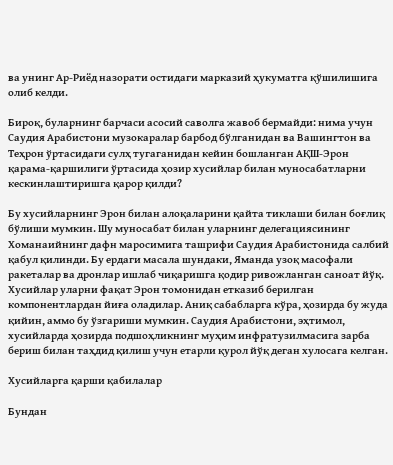ва унинг Ар-Риёд назорати остидаги марказий ҳукуматга қўшилишига олиб келди.

Бироқ, буларнинг барчаси асосий саволга жавоб бермайди: нима учун Саудия Арабистони музокаралар барбод бўлганидан ва Вашингтон ва Теҳрон ўртасидаги сулҳ тугаганидан кейин бошланган АҚШ-Эрон қарама-қаршилиги ўртасида ҳозир хусийлар билан муносабатларни кескинлаштиришга қарор қилди?

Бу хусийларнинг Эрон билан алоқаларини қайта тиклаши билан боғлиқ бўлиши мумкин. Шу муносабат билан уларнинг делегациясининг Хоманаийнинг дафн маросимига ташрифи Саудия Арабистонида салбий қабул қилинди. Бу ердаги масала шундаки, Яманда узоқ масофали ракеталар ва дронлар ишлаб чиқаришга қодир ривожланган саноат йўқ. Хусийлар уларни фақат Эрон томонидан етказиб берилган компонентлардан йиға оладилар. Аниқ сабабларга кўра, ҳозирда бу жуда қийин, аммо бу ўзгариши мумкин. Саудия Арабистони, эҳтимол, хусийларда ҳозирда подшоҳликнинг муҳим инфратузилмасига зарба бериш билан таҳдид қилиш учун етарли қурол йўқ деган хулосага келган.

Хусийларга қарши қабилалар

Бундан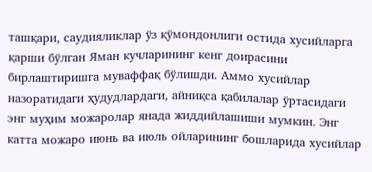ташқари, саудияликлар ўз қўмондонлиги остида хусийларга қарши бўлган Яман кучларининг кенг доирасини бирлаштиришга муваффақ бўлишди. Аммо хусийлар назоратидаги ҳудудлардаги, айниқса қабилалар ўртасидаги энг муҳим можаролар янада жиддийлашиши мумкин. Энг катта можаро июнь ва июль ойларининг бошларида хусийлар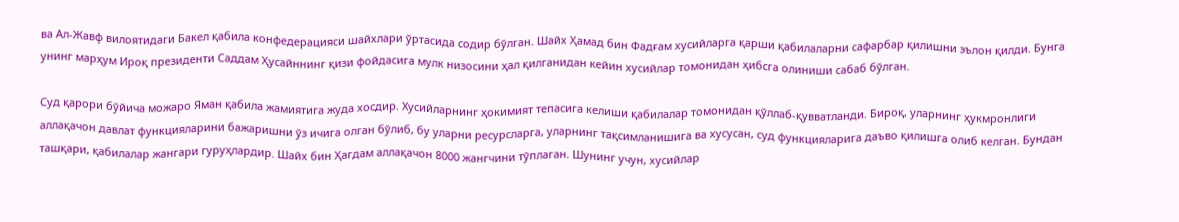ва Ал-Жавф вилоятидаги Бакел қабила конфедерацияси шайхлари ўртасида содир бўлган. Шайх Ҳамад бин Фадғам хусийларга қарши қабилаларни сафарбар қилишни эълон қилди. Бунга унинг марҳум Ироқ президенти Саддам Ҳусайннинг қизи фойдасига мулк низосини ҳал қилганидан кейин хусийлар томонидан ҳибсга олиниши сабаб бўлган.

Суд қарори бўйича можаро Яман қабила жамиятига жуда хосдир. Хусийларнинг ҳокимият тепасига келиши қабилалар томонидан қўллаб-қувватланди. Бироқ, уларнинг ҳукмронлиги аллақачон давлат функцияларини бажаришни ўз ичига олган бўлиб, бу уларни ресурсларга, уларнинг тақсимланишига ва хусусан, суд функцияларига даъво қилишга олиб келган. Бундан ташқари, қабилалар жангари гуруҳлардир. Шайх бин Ҳагдам аллақачон 8000 жангчини тўплаган. Шунинг учун, хусийлар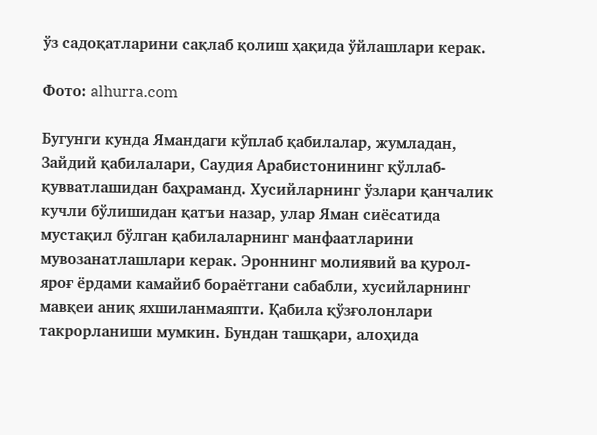ўз садоқатларини сақлаб қолиш ҳақида ўйлашлари керак.

Фото: alhurra.com

Бугунги кунда Ямандаги кўплаб қабилалар, жумладан, Зайдий қабилалари, Саудия Арабистонининг қўллаб-қувватлашидан баҳраманд. Хусийларнинг ўзлари қанчалик кучли бўлишидан қатъи назар, улар Яман сиёсатида мустақил бўлган қабилаларнинг манфаатларини мувозанатлашлари керак. Эроннинг молиявий ва қурол-яроғ ёрдами камайиб бораётгани сабабли, хусийларнинг мавқеи аниқ яхшиланмаяпти. Қабила қўзғолонлари такрорланиши мумкин. Бундан ташқари, алоҳида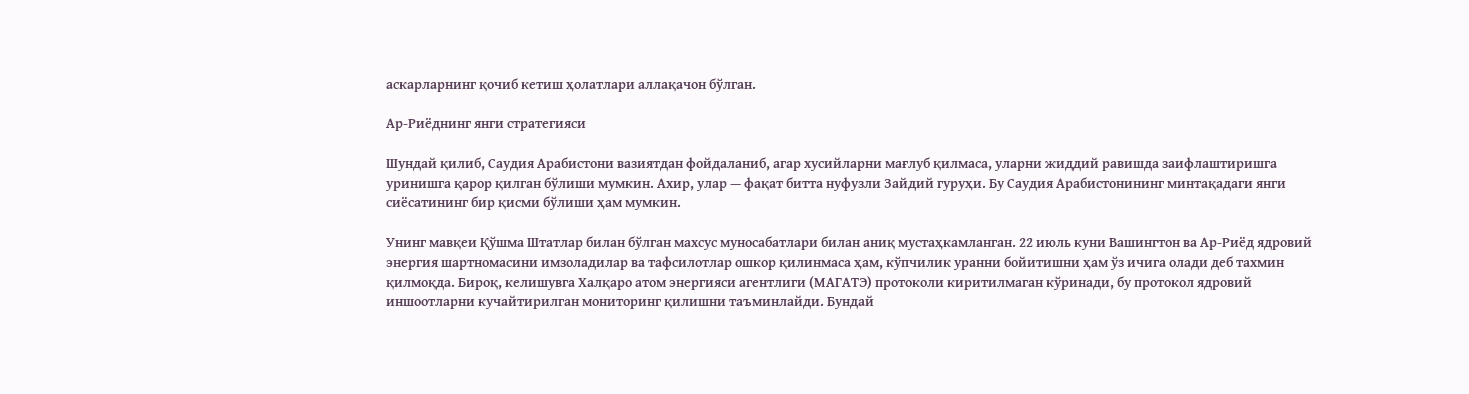аскарларнинг қочиб кетиш ҳолатлари аллақачон бўлган.

Ар-Риёднинг янги стратегияси

Шундай қилиб, Саудия Арабистони вазиятдан фойдаланиб, агар хусийларни мағлуб қилмаса, уларни жиддий равишда заифлаштиришга уринишга қарор қилган бўлиши мумкин. Ахир, улар — фақат битта нуфузли Зайдий гуруҳи. Бу Саудия Арабистонининг минтақадаги янги сиёсатининг бир қисми бўлиши ҳам мумкин.

Унинг мавқеи Қўшма Штатлар билан бўлган махсус муносабатлари билан аниқ мустаҳкамланган. 22 июль куни Вашингтон ва Ар-Риёд ядровий энергия шартномасини имзоладилар ва тафсилотлар ошкор қилинмаса ҳам, кўпчилик уранни бойитишни ҳам ўз ичига олади деб тахмин қилмоқда. Бироқ, келишувга Халқаро атом энергияси агентлиги (МАГАТЭ) протоколи киритилмаган кўринади, бу протокол ядровий иншоотларни кучайтирилган мониторинг қилишни таъминлайди. Бундай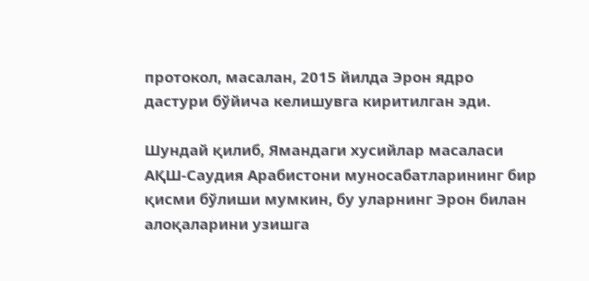протокол, масалан, 2015 йилда Эрон ядро дастури бўйича келишувга киритилган эди.

Шундай қилиб, Ямандаги хусийлар масаласи АҚШ-Саудия Арабистони муносабатларининг бир қисми бўлиши мумкин, бу уларнинг Эрон билан алоқаларини узишга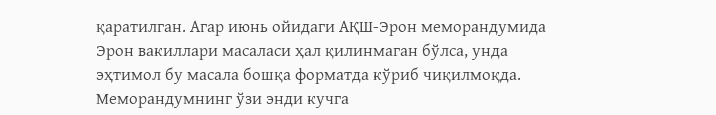қаратилган. Агар июнь ойидаги АҚШ-Эрон меморандумида Эрон вакиллари масаласи ҳал қилинмаган бўлса, унда эҳтимол бу масала бошқа форматда кўриб чиқилмоқда. Меморандумнинг ўзи энди кучга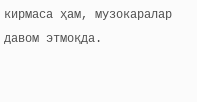кирмаса ҳам, музокаралар давом этмоқда.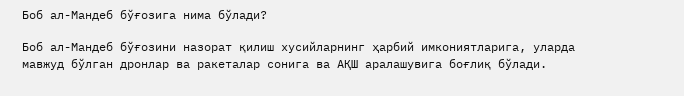Боб ал-Мандеб бўғозига нима бўлади?

Боб ал-Мандеб бўғозини назорат қилиш хусийларнинг ҳарбий имкониятларига, уларда мавжуд бўлган дронлар ва ракеталар сонига ва АҚШ аралашувига боғлиқ бўлади.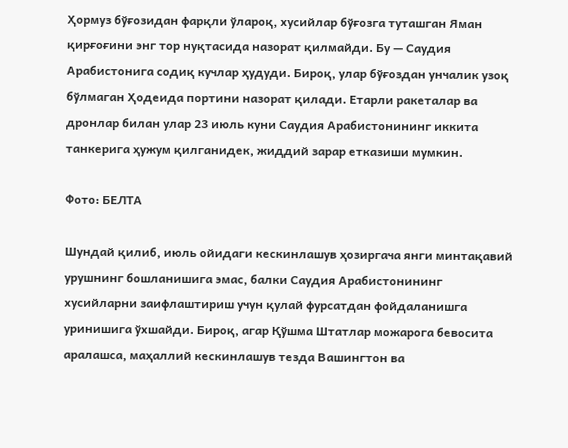Ҳормуз бўғозидан фарқли ўлароқ, хусийлар бўғозга туташган Яман қирғоғини энг тор нуқтасида назорат қилмайди. Бу — Саудия Арабистонига содиқ кучлар ҳудуди. Бироқ, улар бўғоздан унчалик узоқ бўлмаган Ҳодеида портини назорат қилади. Етарли ракеталар ва дронлар билан улар 23 июль куни Саудия Арабистонининг иккита танкерига ҳужум қилганидек, жиддий зарар етказиши мумкин.

Фото: БЕЛТА

Шундай қилиб, июль ойидаги кескинлашув ҳозиргача янги минтақавий урушнинг бошланишига эмас, балки Саудия Арабистонининг хусийларни заифлаштириш учун қулай фурсатдан фойдаланишга уринишига ўхшайди. Бироқ, агар Қўшма Штатлар можарога бевосита аралашса, маҳаллий кескинлашув тезда Вашингтон ва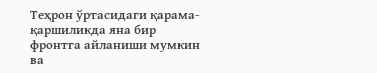Теҳрон ўртасидаги қарама-қаршиликда яна бир фронтга айланиши мумкин ва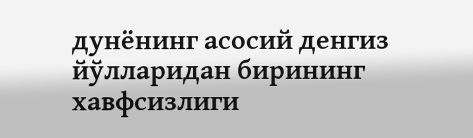дунёнинг асосий денгиз йўлларидан бирининг хавфсизлиги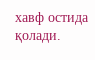хавф остида қолади.